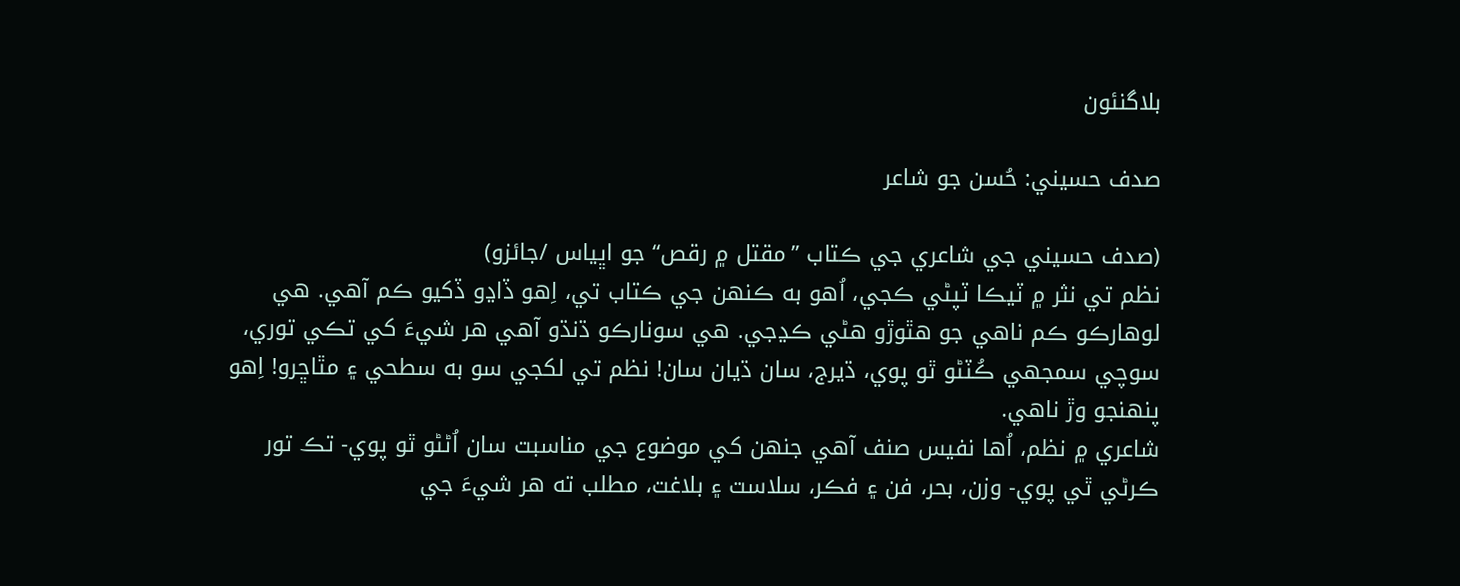بلاگنئون

صدف حسيني: حُسن جو شاعر

(صدف حسيني جي شاعري جي ڪتاب ”مقتل ۾ رقص“ جو اڀياس /جائزو)
نظم تي نثر ۾ ٽيڪا ٽپڻي ڪجي، اُهو به ڪنهن جي ڪتاب تي، اِهو ڏاڍو ڏکيو ڪم آهي. هي لوهارڪو ڪم ناهي جو هٿوڙو هڻي ڪڍجي. هي سونارڪو ڌنڌو آهي هر شيءَ کي تڪي توري، سوچي سمجهي ڪُٽڻو ٿو پوي، ڌيرج، سان ڌيان سان! نظم تي لکجي سو به سطحي ۽ مٿاڇرو! اِهو پنهنجو وڙ ناهي.
شاعري ۾ نظم، اُها نفيس صنف آهي جنهن کي موضوع جي مناسبت سان اُڻڻو ٿو پوي- تڪ تور ڪرڻي ٿي پوي- وزن، بحر، فن ۽ فڪر، سلاست ۽ بلاغت، مطلب ته هر شيءَ جي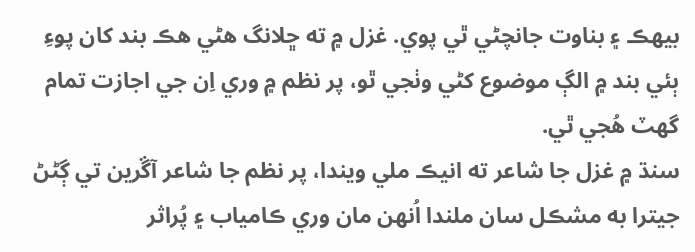بيهڪ ۽ بناوت جانچڻي ٿي پوي. غزل ۾ ته ڇلانگ هڻي هڪ بند کان پوءِ ٻئي بند ۾ الڳ موضوع کڻي وٺجي ٿو، پر نظم ۾ وري اِن جي اجازت تمام گهٽ هُجي ٿي.
سنڌ ۾ غزل جا شاعر ته انيڪ ملي ويندا، پر نظم جا شاعر آڱرين تي ڳڻڻ جيترا به مشڪل سان ملندا اُنهن مان وري ڪامياب ۽ پُراثر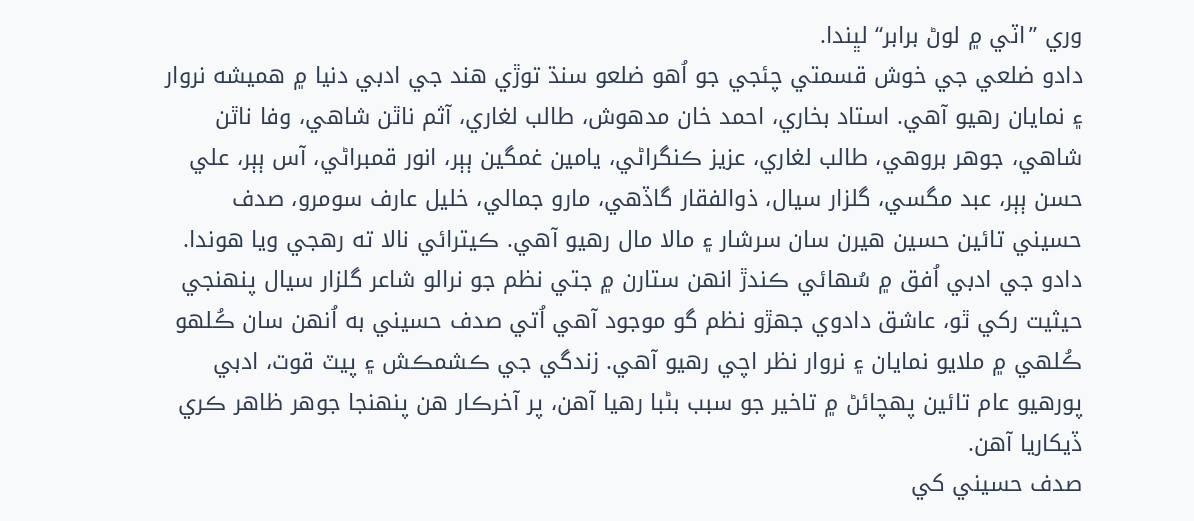وري ”اٽي ۾ لوڻ برابر“ لڀندا.
دادو ضلعي جي خوش قسمتي چئجي جو اُهو ضلعو سنڌ توڙي هند جي ادبي دنيا ۾ هميشه نروار ۽ نمايان رهيو آهي. استاد بخاري، احمد خان مدهوش، طالب لغاري، آثم ناٿن شاهي، وفا ناٿن شاهي، جوهر بروهي، طالب لغاري، عزيز ڪنگراڻي، يامين غمگين ٻٻر، انور قمبراڻي، آس ٻٻر، علي حسن ٻٻر، عبد مگسي، گلزار سيال، ذوالفقار گاڏهي، مارو جمالي، خليل عارف سومرو، صدف حسيني تائين حسين هيرن سان سرشار ۽ مالا مال رهيو آهي. ڪيترائي نالا ته رهجي ويا هوندا. دادو جي ادبي اُفق ۾ سُهائي ڪندڙ انهن ستارن ۾ جتي نظم جو نرالو شاعر گلزار سيال پنهنجي حيثيت رکي ٿو، عاشق دادوي جهڙو نظم گو موجود آهي اُتي صدف حسيني به اُنهن سان ڪُلهو ڪُلهي ۾ ملايو نمايان ۽ نروار نظر اچي رهيو آهي. زندگي جي ڪشمڪش ۽ پيٽ قوت، ادبي پورهيو عام تائين پهچائڻ ۾ تاخير جو سبب بڻبا رهيا آهن، پر آخرڪار هن پنهنجا جوهر ظاهر ڪري ڏيکاريا آهن.
صدف حسيني کي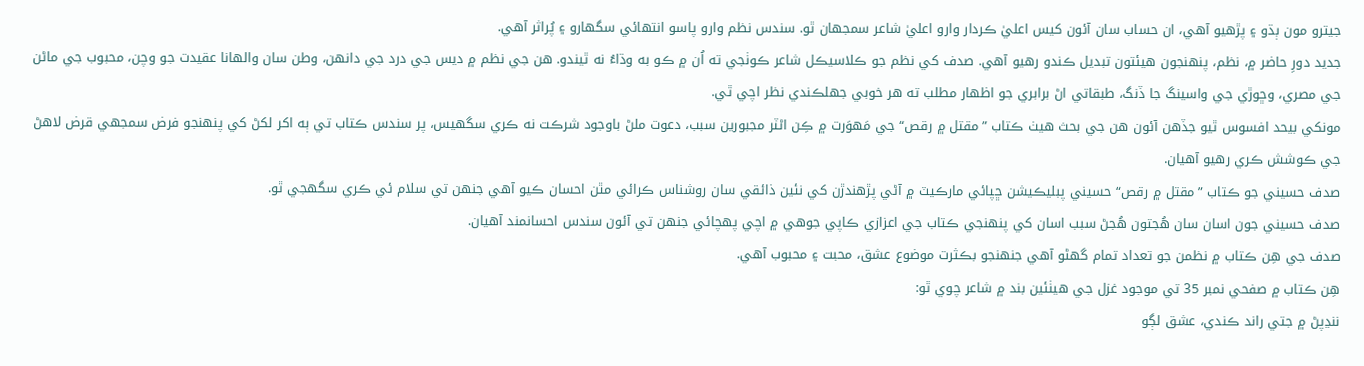جيترو مون ٻڌو ۽ پڙهيو آهي، ان حساب سان آئون کيس اعليٰ ڪردار وارو اعليٰ شاعر سمجهان ٿو. سندس نظم وارو پاسو انتھائي سگهارو ۽ پُراثر آهي.
جديد دورِ حاضر ۾، نظم، پنهنجون هيئتون تبديل ڪندو رهيو آهي. صدف کي نظم جو ڪلاسيڪل شاعر ڪوٺجي ته اُن ۾ ڪو به وڌاءُ نه ٿيندو. هن جي نظم ۾ ديس جي درد جي دانهن، وطن سان والهانا عقيدت جو وچن، محبوب جي ماڻن جي مصري، وڇوڙي جي واسينگ جا ڏنگ، طبقاتي اڻ برابري جو اظهار مطلب ته هر خوبي جهلڪندي نظر اچي ٿي.
مونکي بيحد افسوس ٿيو جڏهن آئون هن جي بحث هيٺ ڪتاب ”مقتل ۾ رقص“ جي مَهوَرت ۾ ڪِن اڻٽر مجبورين سبب، دعوت ملڻ باوجود شرڪت نه ڪري سگهيس، پر سندس ڪتاب تي ٻه اکر لکڻ کي پنهنجو فرض سمجهي قرض لاهڻ جي ڪوشش ڪري رهيو آهيان.
صدف حسيني جو ڪتاب ”مقتل ۾ رقص“ حسيني پبليڪيشن ڇپائي مارڪيٽ ۾ آڻي پڙهندڙن کي نئين ذائقي سان روشناس ڪرائي مٿن احسان ڪيو آهي جنهن تي سلام ئي ڪري سگهجي ٿو.
صدف حسيني جون اسان سان هُجتون هُجڻ سبب اسان کي پنهنجي ڪتاب جي اعزازي ڪاپي جوهي ۾ اچي پهچائي جنهن تي آئون سندس احسانمند آھيان.
صدف جي هِن ڪتاب ۾ نظمن جو تعداد تمام گهڻو آهي جنھنجو بڪثرت موضوع عشق، محبت ۽ محبوب آھي.
هِن ڪتاب ۾ صفحي نمبر 35 تي موجود غزل جي هيٺئين بند ۾ شاعر چوي ٿو:
ننڍپڻ ۾ جتي راند ڪندي، عشق لڳو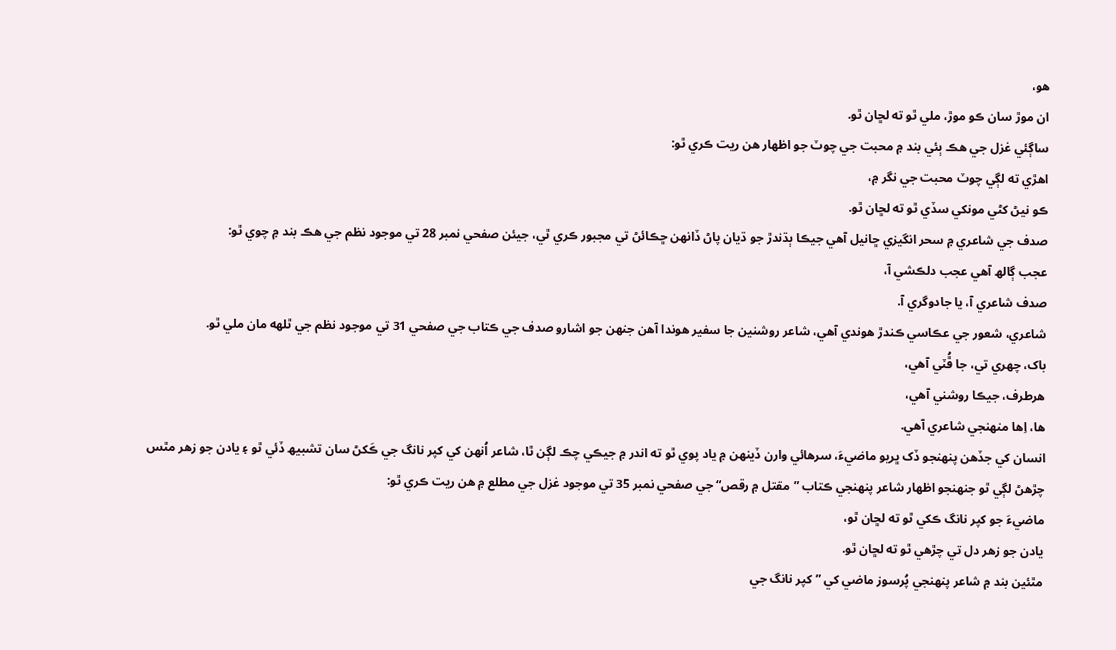هو،
ان موڙ سان ڪو موڙ، ملي ٿو ته لڇان ٿو.
ساڳئي غزل جي هڪ ٻئي بند ۾ محبت جي چوٽ جو اظهار هن ريت ڪري ٿو:
اهڙي ته لڳي چوٽ محبت جي نگر ۾،
ڪو نيڻ کڻي مونکي سڏي ٿو ته لڇان ٿو.
صدف جي شاعري ۾ سحر انگيزي ڇانيل آهي جيڪا ٻڌندڙ جو ڌيان پاڻ ڏانهن ڇڪائڻ تي مجبور ڪري ٿي، جيئن صفحي نمبر 28 تي موجود نظم جي هڪ بند ۾ چوي ٿو:
عجب ڳالھ آھي عجب دلڪشي آ،
صدف شاعري آ، يا جادوگري آ.
شاعري، شعور جي عڪاسي ڪندڙ ھوندي آھي، شاعر روشنين جا سفير هوندا آهن جنهن جو اشارو صدف جي ڪتاب جي صفحي 31 تي موجود نظم جي ٿلهه مان ملي ٿو.
باک، چهري تي، جا ڦُٽي آهي،
هرطرف، جيڪا روشني آهي،
ها، اِها منھنجي شاعري آهي.
انسان کي جڏھن پنهنجو ڏک ڀريو ماضيءَ، سرهائي وارن ڏينهن ۾ ياد پوي ٿو ته اندر ۾ جيڪي چڪ لڳن ٿا، شاعر اُنهن کي کپر نانگ جي ڪَکڻ سان تشبيھ ڏئي ٿو ۽ يادن جو زهر مٿس چڙهڻ لڳي ٿو جنهنجو اظهار شاعر پنهنجي ڪتاب ”مقتل ۾ رقص“ جي صفحي نمبر 35 تي موجود غزل جي مطلع ۾ هن ريت ڪري ٿو:
ماضيءَ جو کپر نانگ ڪکي ٿو ته لڇان ٿو،
يادن جو زهر دل تي چڙهي ٿو ته لڇان ٿو.
مٿئين بند ۾ شاعر پنهنجي پُرسوز ماضي کي ”کپر نانگ جي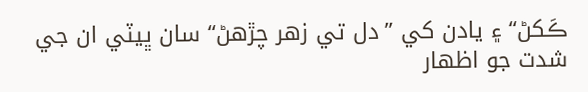ڪَکڻ“ ۽ يادن کي ”دل تي زهر چڙهڻ“ سان ڀيٽي ان جي شدت جو اظهار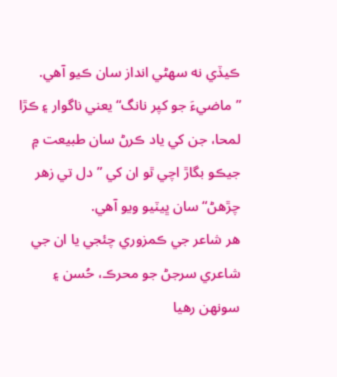ڪيڏي نه سهڻي انداز سان ڪيو آهي. ”ماضيءَ جو کپر نانگ“ يعني ناگوار ۽ ڪڙا لمحا، جن کي ياد ڪرڻ سان طبيعت ۾ جيڪو بگاڙ اچي ٿو ان کي ”دل تي زهر چڙهڻ“ سان ڀيٽيو ويو آهي.
هر شاعر جي ڪمزوري چئجي يا ان جي شاعري سرجڻ جو محرڪ، حُسن ۽ سونهن رهيا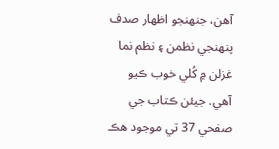آهن، جنهنجو اظهار صدف پنهنجي نظمن ۽ نظم نما غزلن ۾ کُلي خوب ڪيو آهي. جيئن ڪتاب جي صفحي 37 تي موجود هڪ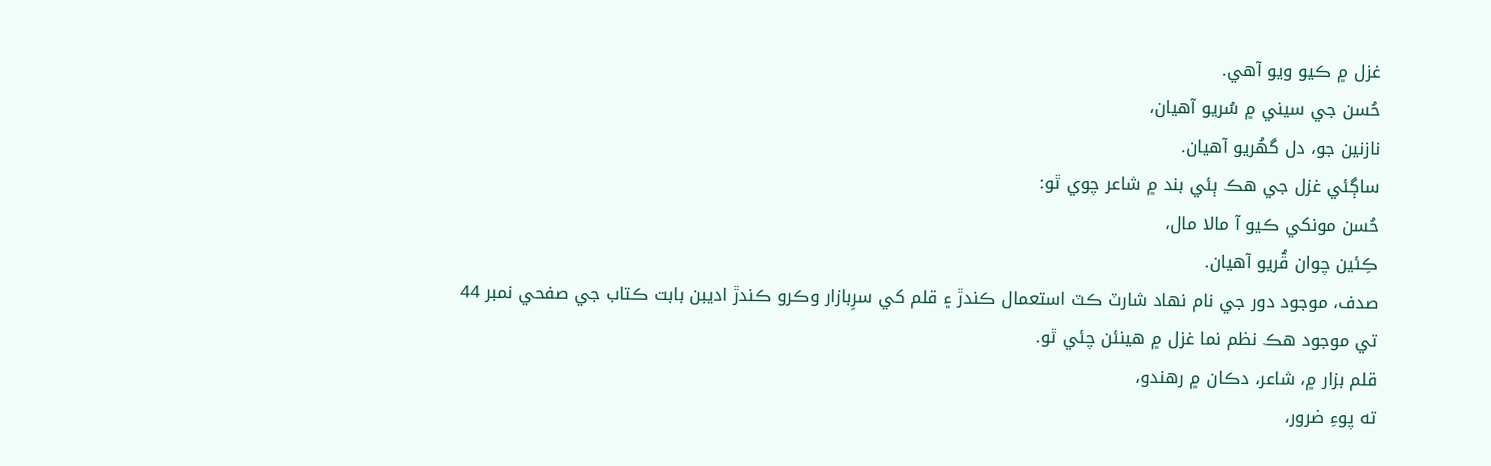غزل ۾ ڪيو ويو آهي.
حُسن جي سيني ۾ سُريو آهيان،
نازنين جو، دل گهُريو آهيان.
ساڳئي غزل جي هڪ ٻئي بند ۾ شاعر چوي ٿو:
حُسن مونکي ڪيو آ مالا مال،
ڪِئين چوان ڦُريو آهيان.
صدف، موجود دور جي نام نهاد شارٽ ڪٽ استعمال ڪندڙ ۽ قلم کي سرِبازار وڪرو ڪندڙ اديبن بابت ڪتاب جي صفحي نمبر 44 تي موجود هڪ نظم نما غزل ۾ هينئن چئي ٿو.
قلم بزار ۾، شاعر، دڪان ۾ رهندو،
ته پوءِ ضرور،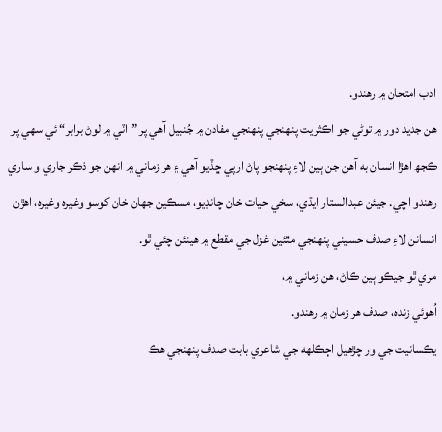ادب امتحان ۾ رهندو.
هن جديد دور ۾ توڻي جو اڪثريت پنهنجي پنهنجي مفادن ۾ جُنبيل آهي پر ”اٽي ۾ لوڻ برابر“ ئي سهي پر ڪجھ اهڙا انسان به آهن جن ٻين لاءِ پنهنجو پاڻ ارپي ڇڏيو آهي ۽ هر زماني ۾ انهن جو ذڪر جاري و ساري رهندو اچي. جيئن عبدالستار ايڌي، سخي حيات خان چانڊيو، مسڪين جهان خان کوسو وغيره وغيره، اهڙن انسانن لاءِ صدف حسيني پنهنجي مٿئين غزل جي مقطع ۾ هينئن چئي ٿو.
مري ٿو جيڪو ٻين ڪاڻ، هن زماني ۾،
اُهوئي زنده، صدف هر زمان ۾ رهندو.
يڪسانيت جي ور چڙهيل اڄڪلهه جي شاعري بابت صدف پنهنجي هڪ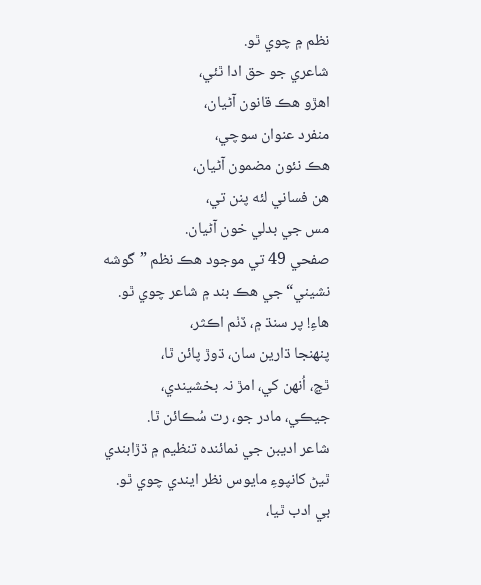نظم ۾ چوي ٿو.
شاعري جو حق ادا ٿئي،
اهڙو هڪ قانون آڻيان،
منفرد عنوان سوچي،
هڪ نئون مضمون آڻيان،
هن فساني لئه پنن تي،
مس جي بدلي خون آڻيان.
صفحي 49 تي موجود هڪ نظم ”گوشه نشيني“ جي هڪ بند ۾ شاعر چوي ٿو.
هاءِ! پر سنڌ ۾، ڏٺم اڪثر،
پنهنجا ڌارين سان، ڌوڙ پائن ٿا،
ٿڃ، اُنهن کي، امڙ نہ بخشيندي،
جيڪي، مادر جو، رت سُڪائن ٿا.
شاعر اديبن جي نمائنده تنظيم ۾ ڌڙابندي ٿيڻ کانپوءِ مايوس نظر ايندي چوي ٿو.
بي ادب ٿيا،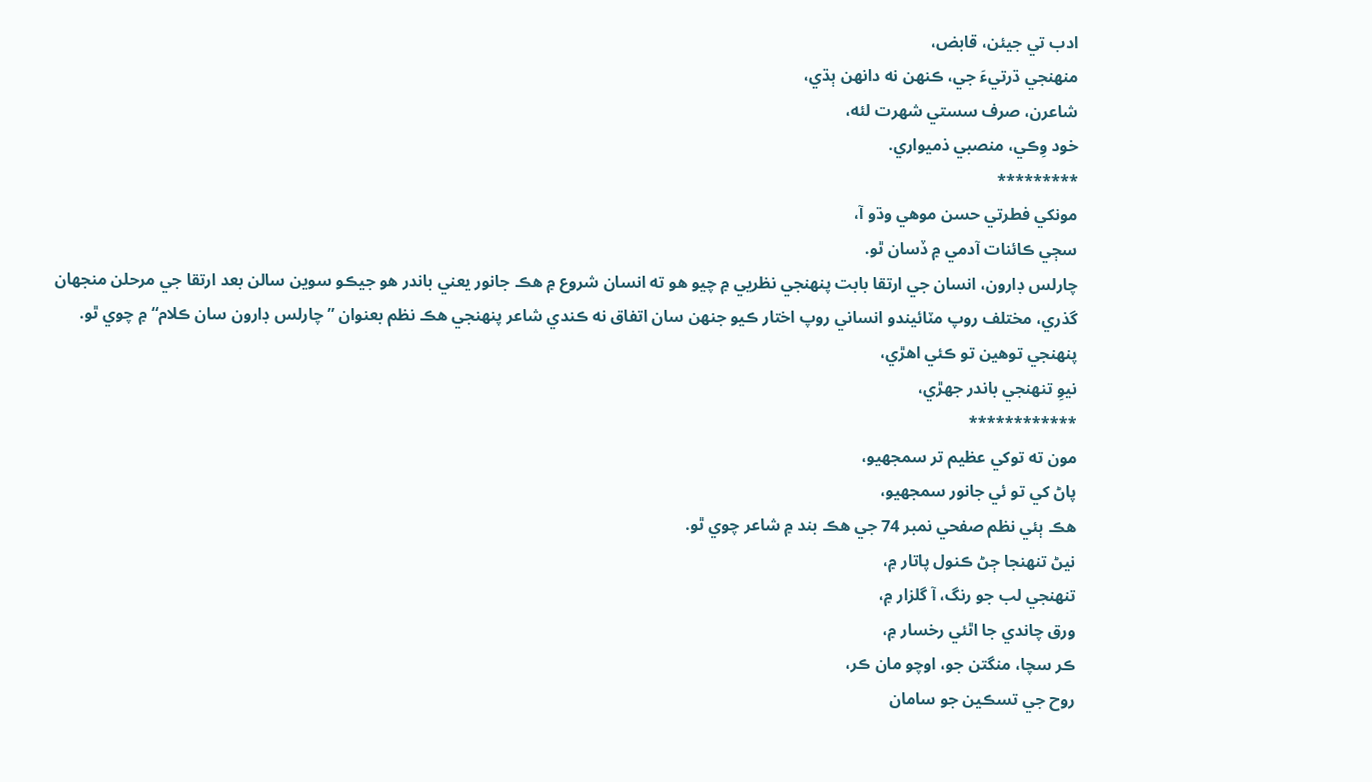ادب تي جيئن، قابض،
منهنجي ڌرتيءَ جي، ڪنهن نه دانهن ٻڌي،
شاعرن، صرف سستي شهرت لئه،
خود وِڪي، منصبي ذميواري.
*********
مونکي فطرتي حسن موهي وڌو آ،
سڄي ڪائنات آدمي ۾ ڏسان ٿو.
چارلس ڊارون، انسان جي ارتقا بابت پنهنجي نظريي ۾ چيو هو ته انسان شروع ۾ هڪ جانور يعني باندر هو جيڪو سوين سالن بعد ارتقا جي مرحلن منجهان گذري، مختلف روپ مٽائيندو انساني روپ اختار ڪيو جنهن سان اتفاق نه ڪندي شاعر پنهنجي هڪ نظم بعنوان ”چارلس ڊارون سان ڪلام“ ۾ چوي ٿو.
پنهنجي توهين تو ڪئي اهڙي،
نيوِ تنهنجي باندر جهڙي،
************
مون ته توکي عظيم تر سمجهيو،
پاڻ کي تو ئي جانور سمجهيو،
هڪ ٻئي نظم صفحي نمبر 74 جي هڪ بند ۾ شاعر چوي ٿو.
نيڻ تنهنجا ڄڻ ڪنول پاتار ۾،
تنهنجي لب جو رنگ، آ گلزار ۾،
ورق چاندي جا اٿئي رخسار ۾،
ڪر سچا، منگتن جو، اوچو مان ڪر،
روح جي تسڪين جو سامان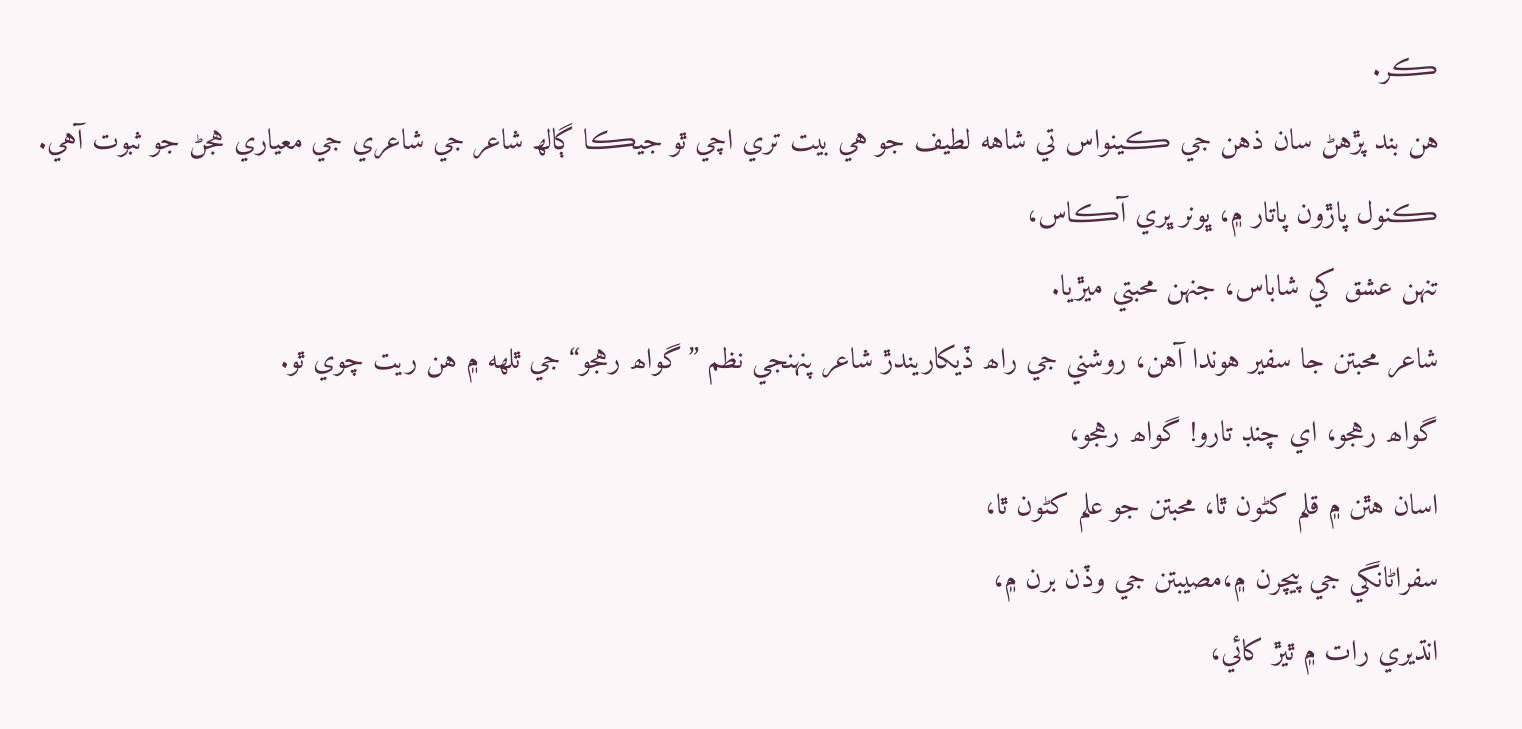ڪر.
هن بند پڙهڻ سان ذهن جي ڪينواس تي شاهه لطيف جو هي بيت تري اچي ٿو جيڪا ڳالھ شاعر جي شاعري جي معياري هجڻ جو ثبوت آهي.
ڪنول پاڙون پاتار ۾، ڀونر ڀري آڪاس،
تنهن عشق کي شاباس، جنهن محبتي ميڙيا.
شاعر محبتن جا سفير هوندا آهن، روشني جي راھ ڏيکاريندڙ شاعر پنهنجي نظم ”گواھ رهجو“ جي ٿلهه ۾ هن ريت چوي ٿو.
گواھ رهجو، اي چنڊ تارو! گواھ رهجو،
اسان هٿن ۾ قلم کڻون ٿا، محبتن جو علم کڻون ٿا،
سفراڻانگي جي پيچرن ۾،مصيبتن جي وڏن برن ۾،
انڌيري رات ۾ ٿيڙ کائي،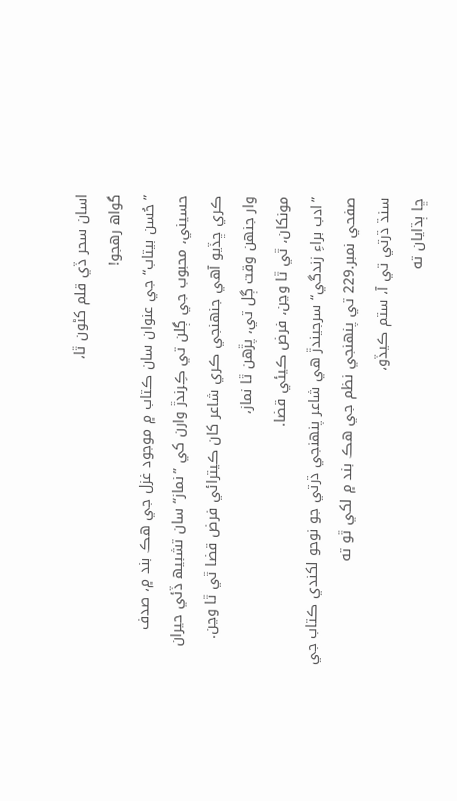اسان سحر ڏي قلم کڻون ٿا،
گواھ رهجو!
”حُسن بيتاب“ جي عنوان سان ڪتاب ۾ موجود غزل جي هڪ بند ۾، صدف حسيني، محبوب جي ڳلن تي ڪِرندڙ وارن کي ”نماز“ سان تشبيھ ڏئي حيران ڪري ڇڏيو آهي جنهنجي ڪري شاعر کان ڪيترائي فرض قضا ٿي ٿا وڃن.
وار جنهن وقت ڳل تي، پڙهن ٿا نماز،
مونکان، ٿي ٿا وڃن، فرض ڪيئي قضا.
”ادب براءِ زندگي“ سرجيندڙ هي شاعر پنهنجي ڌرتي جو نوحو لکندي ڪتاب جي صفحي نمبر.229 تي پنهنجي نظم جي هڪ بند ۾ لکي ٿو ته
سنڌ ڌرتي تي آ، ستم ڪيڏو،
ڇا ٻڌايان ته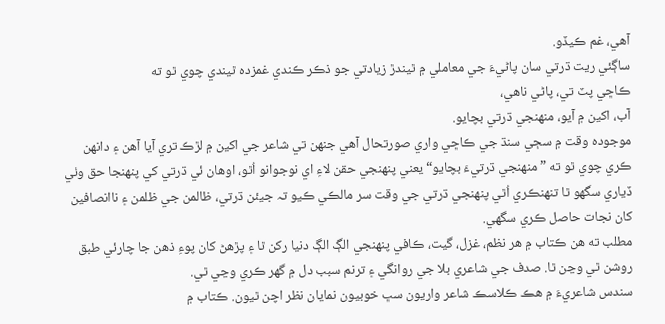آهي، غم ڪيڏو.
ساڳئي ريت ڌرتي سان پاڻيءَ جي معاملي ۾ ٿيندڙ زيادتي جو ذڪر ڪندي غمزده ٿيندي چوي ٿو ته
ڪاڇي پٽ تي، پاڻي ناهي،
آب، اکين ۾ آيو، منهنجي ڌرتي بچايو.
موجوده وقت ۾ سڄي سنڌ جي ڪاڇي واري صورتحال آهي جنهن تي شاعر جي اکين ۾ لڙڪ تري آيا آهن ۽ دانهن ڪري چوي ٿو ته ”منهنجي ڌرتيءَ بچايو“ يعني پنهنجي حقن لاءِ اي نوجوانو اُٿو، اوهان ئي ڌرتي کي پنهنجا حق وٺي ڏياري سگهو ٿا تنهنڪري اُٿي پنهنجي ڌرتي جي وقت سر مالڪي ڪيو تہ جيئن ڌرتي، ظالمن جي ظلمن ۽ ناانصافين کان نجات حاصل ڪري سگھي.
مطلب ته هن ڪتاب ۾ هر نظم، غزل، گيت، ڪافي پنهنجي الڳ الڳ دنيا رکن ٿا ۽ پڙهڻ کان پوءِ ذهن جا چارئي طبق روشن ٿي وڃن ٿا. صدف جي شاعري بلا جي روانگي ۽ ترنم سبب دل ۾ گهر ڪري وڃي ٿي.
سندس شاعريءَ ۾ هڪ ڪلاسڪ شاعر واريون سڀ خوبيون نمايان نظر اچن ٿيون. ڪتاب ۾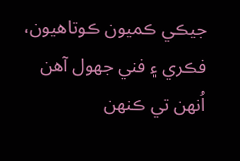جيڪي ڪميون ڪوتاهيون، فڪري ۽ فني جهول آهن اُنهن تي ڪنهن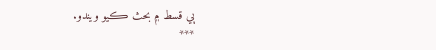ٻي قسط ۾ بحث ڪيو ويندو.
***